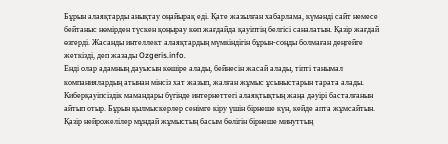Бұрын алаяқтарды анықтау оңайырақ еді. Қате жазылған хабарлама, күмәнді сайт немесе бейтаныс нөмірден түскен қоңырау көп жағдайда қауіптің белгісі саналатын. Қазір жағдай өзгерді. Жасанды интеллект алаяқтардың мүмкіндігін бұрын-соңды болмаған деңгейге жеткізді, деп жазады Ozgeris.info.
Енді олар адамның дауысын көшіре алады, бейнесін жасай алады, тіпті танымал компаниялардың атынан мінсіз хат жазып, жалған жұмыс ұсыныстарын тарата алады. Киберқауіпсіздік мамандары бүгінде интернеттегі алаяқтықтың жаңа дәуірі басталғанын айтып отыр. Бұрын қылмыскерлер сенімге кіру үшін бірнеше күн, кейде апта жұмсайтын. Қазір нейрожелілер мұндай жұмыстың басым бөлігін бірнеше минуттың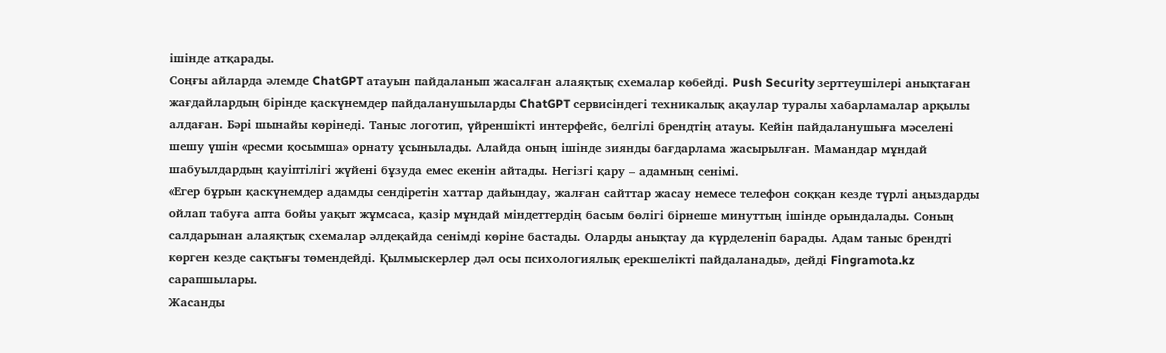ішінде атқарады.
Соңғы айларда әлемде ChatGPT атауын пайдаланып жасалған алаяқтық схемалар көбейді. Push Security зерттеушілері анықтаған жағдайлардың бірінде қаскүнемдер пайдаланушыларды ChatGPT сервисіндегі техникалық ақаулар туралы хабарламалар арқылы алдаған. Бәрі шынайы көрінеді. Таныс логотип, үйреншікті интерфейс, белгілі брендтің атауы. Кейін пайдаланушыға мәселені шешу үшін «ресми қосымша» орнату ұсынылады. Алайда оның ішінде зиянды бағдарлама жасырылған. Мамандар мұндай шабуылдардың қауіптілігі жүйені бұзуда емес екенін айтады. Негізгі қару – адамның сенімі.
«Егер бұрын қаскүнемдер адамды сендіретін хаттар дайындау, жалған сайттар жасау немесе телефон соққан кезде түрлі аңыздарды ойлап табуға апта бойы уақыт жұмсаса, қазір мұндай міндеттердің басым бөлігі бірнеше минуттың ішінде орындалады. Соның салдарынан алаяқтық схемалар әлдеқайда сенімді көріне бастады. Оларды анықтау да күрделеніп барады. Адам таныс брендті көрген кезде сақтығы төмендейді. Қылмыскерлер дәл осы психологиялық ерекшелікті пайдаланады», дейді Fingramota.kz сарапшылары.
Жасанды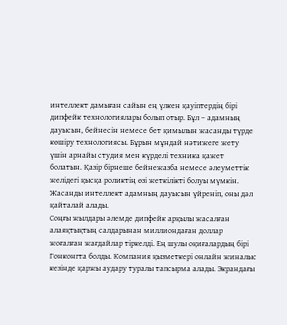интеллект дамыған сайын ең үлкен қауіптердің бірі дипфейк технологиялары болып отыр. Бұл – адамның дауысын, бейнесін немесе бет қимылын жасанды түрде көшіру технологиясы. Бұрын мұндай нәтижеге жету үшін арнайы студия мен күрделі техника қажет болатын. Қазір бірнеше бейнежазба немесе әлеуметтік желідегі қысқа роликтің өзі жеткілікті болуы мүмкін. Жасанды интеллект адамның дауысын үйреніп, оны дәл қайталай алады.
Соңғы жылдары әлемде дипфейк арқылы жасалған алаяқтықтың салдарынан миллиондаған доллар жоғалған жағдайлар тіркелді. Ең шулы оқиғалардың бірі Гонконгта болды. Компания қызметкері онлайн жиналыс кезінде қаржы аудару туралы тапсырма алады. Экрандағы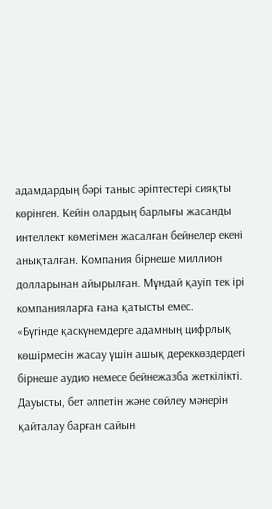адамдардың бәрі таныс әріптестері сияқты көрінген. Кейін олардың барлығы жасанды интеллект көмегімен жасалған бейнелер екені анықталған. Компания бірнеше миллион долларынан айырылған. Мұндай қауіп тек ірі компанияларға ғана қатысты емес.
«Бүгінде қаскүнемдерге адамның цифрлық көшірмесін жасау үшін ашық дереккөздердегі бірнеше аудио немесе бейнежазба жеткілікті. Дауысты, бет әлпетін және сөйлеу мәнерін қайталау барған сайын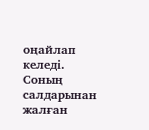оңайлап келеді. Соның салдарынан жалған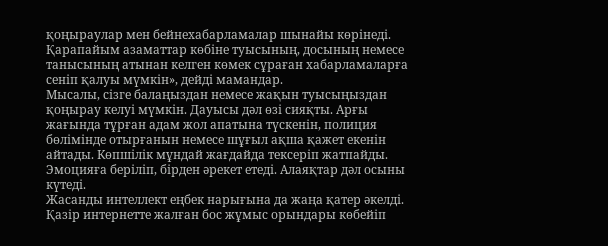қоңыраулар мен бейнехабарламалар шынайы көрінеді. Қарапайым азаматтар көбіне туысының, досының немесе танысының атынан келген көмек сұраған хабарламаларға сеніп қалуы мүмкін», дейді мамандар.
Мысалы, сізге балаңыздан немесе жақын туысыңыздан қоңырау келуі мүмкін. Дауысы дәл өзі сияқты. Арғы жағында тұрған адам жол апатына түскенін, полиция бөлімінде отырғанын немесе шұғыл ақша қажет екенін айтады. Көпшілік мұндай жағдайда тексеріп жатпайды. Эмоцияға беріліп, бірден әрекет етеді. Алаяқтар дәл осыны күтеді.
Жасанды интеллект еңбек нарығына да жаңа қатер әкелді. Қазір интернетте жалған бос жұмыс орындары көбейіп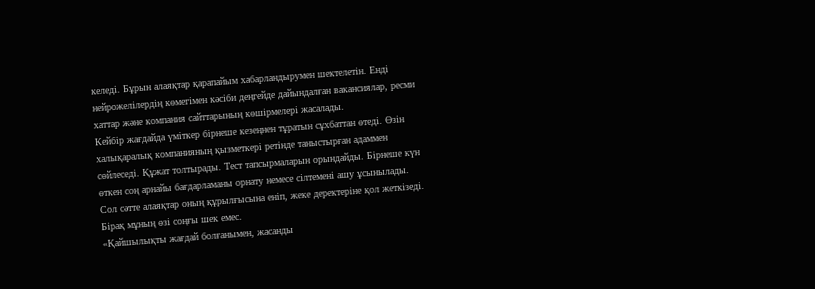келеді. Бұрын алаяқтар қарапайым хабарландырумен шектелетін. Енді нейрожелілердің көмегімен кәсіби деңгейде дайындалған вакансиялар, ресми хаттар және компания сайттарының көшірмелері жасалады.
Кейбір жағдайда үміткер бірнеше кезеңнен тұратын сұхбаттан өтеді. Өзін халықаралық компанияның қызметкері ретінде таныстырған адаммен сөйлеседі. Құжат толтырады. Тест тапсырмаларын орындайды. Бірнеше күн өткен соң арнайы бағдарламаны орнату немесе сілтемені ашу ұсынылады. Сол сәтте алаяқтар оның құрылғысына еніп, жеке деректеріне қол жеткізеді. Бірақ мұның өзі соңғы шек емес.
«Қайшылықты жағдай болғанымен, жасанды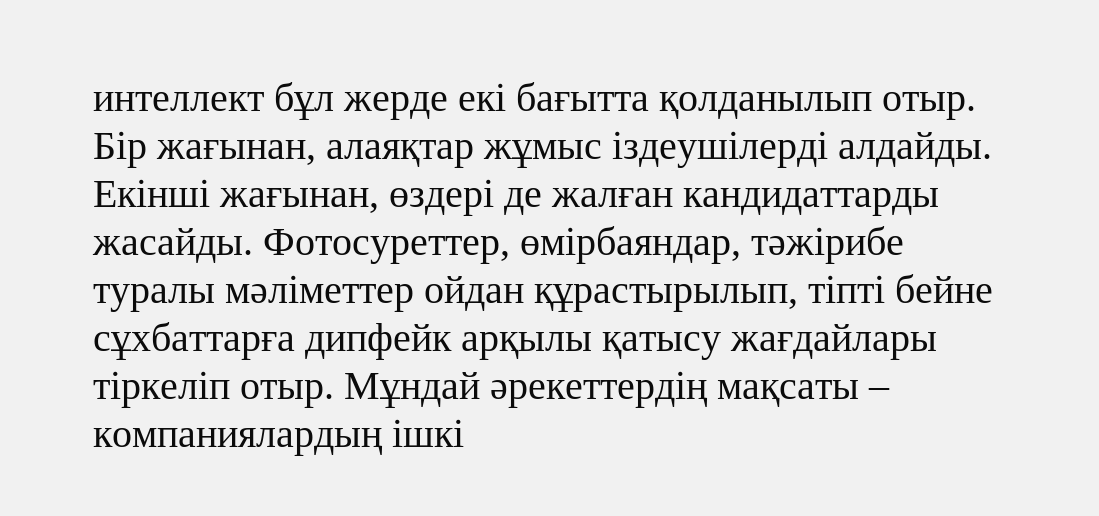интеллект бұл жерде екі бағытта қолданылып отыр. Бір жағынан, алаяқтар жұмыс іздеушілерді алдайды. Екінші жағынан, өздері де жалған кандидаттарды жасайды. Фотосуреттер, өмірбаяндар, тәжірибе туралы мәліметтер ойдан құрастырылып, тіпті бейне сұхбаттарға дипфейк арқылы қатысу жағдайлары тіркеліп отыр. Мұндай әрекеттердің мақсаты – компаниялардың ішкі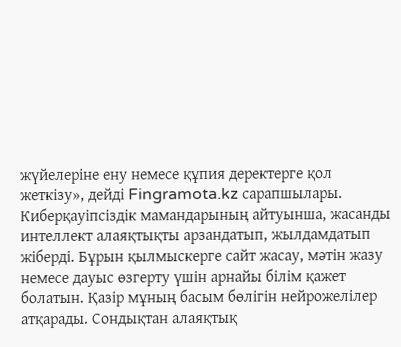жүйелеріне ену немесе құпия деректерге қол жеткізу», дейді Fingramota.kz сарапшылары.
Киберқауіпсіздік мамандарының айтуынша, жасанды интеллект алаяқтықты арзандатып, жылдамдатып жіберді. Бұрын қылмыскерге сайт жасау, мәтін жазу немесе дауыс өзгерту үшін арнайы білім қажет болатын. Қазір мұның басым бөлігін нейрожелілер атқарады. Сондықтан алаяқтық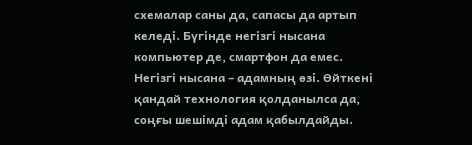схемалар саны да, сапасы да артып келеді. Бүгінде негізгі нысана компьютер де, смартфон да емес. Негізгі нысана – адамның өзі. Өйткені қандай технология қолданылса да, соңғы шешімді адам қабылдайды.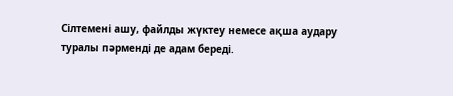Сілтемені ашу, файлды жүктеу немесе ақша аудару туралы пәрменді де адам береді.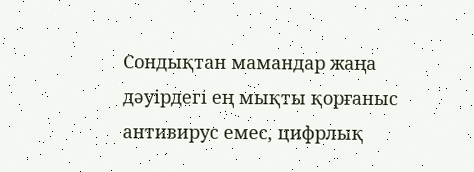Сондықтан мамандар жаңа дәуірдегі ең мықты қорғаныс антивирус емес, цифрлық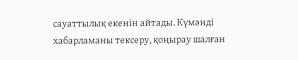сауаттылық екенін айтады. Күмәнді хабарламаны тексеру, қоңырау шалған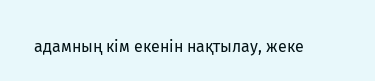адамның кім екенін нақтылау, жеке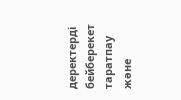деректерді бейберекет таратпау және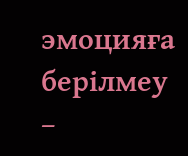эмоцияға берілмеу –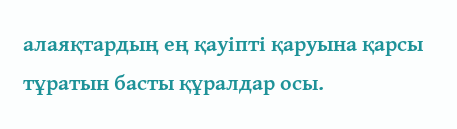алаяқтардың ең қауіпті қаруына қарсы тұратын басты құралдар осы.